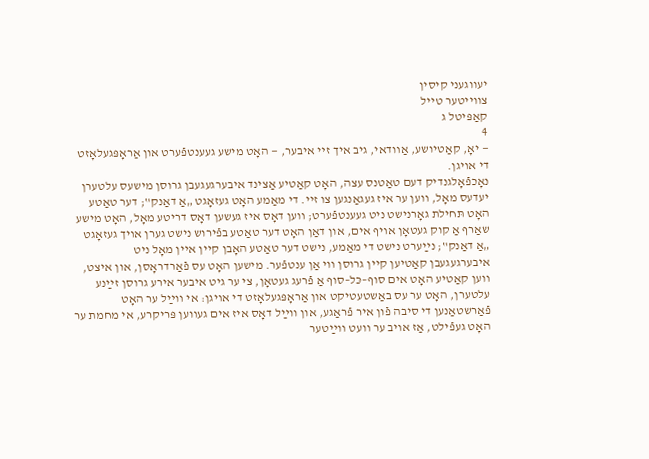יעווגעני קיסין
צווייטער טײל
קאַפּיטל ג
4
— יאָ, קאַטיושע, אַװדאי, גיב איך זײ איבער, — האָט מישע געענטפֿערט און אַראָפּגעלאָזט די אױגן.
נאָכפֿאָלגנדיק דעם טאַטנס עצה, האָט קאַטיע אַצינד איבערגעגעבן גרוסן מישעס עלטערן יעדעס מאָל, װען ער איז געגאַנגען צו זײ. די מאַמע האָט געזאָגט „אַ דאַנק‟; דער טאַטע האָט תּחילת גאָרנישט ניט געענטפֿערט; װען דאָס איז געשען דאָס דריטע מאָל, האָט מישע שאַרף אַ קוק געטאָן אױף אים, און דאַן האָט דער טאַטע בפֿירוש נישט גערן אױך געזאָגט „אַ דאַנק‟; נײַערט נישט די מאַמע, נישט דער טאַטע האָבן קײן אײן מאָל ניט איבערגעגעבן קאַטיען קײן גרוסן װי אַן ענטפֿער. מישען האָט עס פֿאַרדראָסן, און איצט, װען קאַטיע האָט אים סוף–כּל–סוף אַ פֿרעג געטאָן, צי ער גיט איבער אירע גרוסן זײַנע עלטערן, האָט ער עס באַשטעטיקט און אַראָפּגעלאָזט די אױגן: אי װײַל ער האָט פֿאַרשטאַנען די סיבה פֿון איר פֿראַגע, און ווײַל דאָס איז אים געװען פּריקרע, אי מחמת ער האָט געפֿילט, אַז אױב ער װעט װײַטער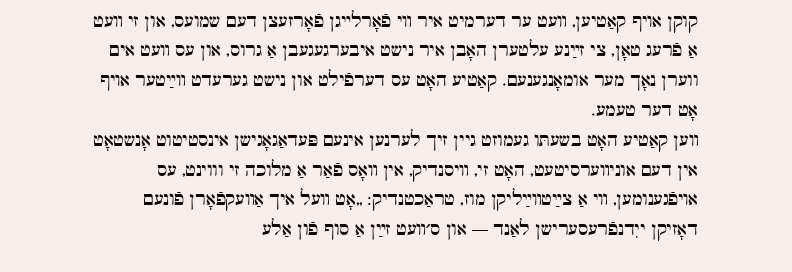קוקן אױף קאַטיען, װעט ער דערמיט איר װי פֿאָרלײגן פֿאָרזעצן דעם שמועס, און זי װעט אַ פֿרעג טאָן, צי זײַנע עלטערן האָבן איר נישט איבערגעגעבן אַ גרוס, און עס װעט אים ווערן נאָך מער אומאָנגענעם. קאַטיע האָט עס דערפֿילט און נישט גערעדט װײַטער אױף אָט דער טעמע.
װען קאַטיע האָט בשעתּו געמוזט גיין זיך לערנען אינעם פּעדאַגאָגישן אינסטיטוט אָנשטאָט אין דעם אוניװערסיטעט, האָט זי, װיסנדיק, אין װאָס פֿאַר אַ מלוכה זי וווינט, עס אױפֿגענומען, װי אַ צײַטװײַליקן מוז, טראַכטנדיק: „אָט װעל איך אַװעקפֿאָרן פֿונעם דאָזיקן ייִדנפֿרעסערישן לאַנד — און ס׳װעט זײַן אַ סוף פֿון אַלע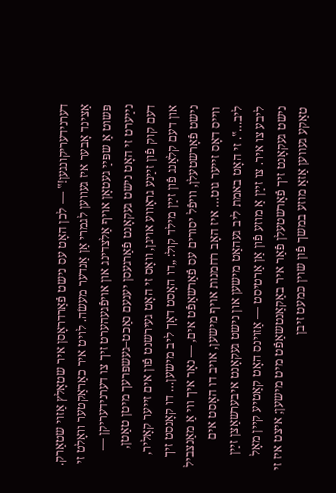דערנידעריקונגען!‟ — לכן האָט עס נישט פֿאַרדראָסן איר שטאָלץ אַזױ שטאַרק. אַצינד אָבער איז געװען לגמרי אַן אַנדער מעשׂה. לױט איר כאַראַקטער װאָלט זי פּשוט אַ שפּײַ געטאָן אױף אַלצדינג און אויפֿגעהערט זיך צו דערנידעריקן — נײַערט זי האָט נישט געקאָנט פֿאַרגעסן יענעם נאַכט–געשפּרעך מיטן טאַטן, דעם קוק פֿון זײַנע גראָװע אױגן, װאָס זי האָט געירשנט פֿון אים זײער קאָליר, און דעם קלאַנג פֿון זײַן מילד קול: „דו האָסט דאָך ליב מישען… דו קאָנסט זיך נישט פֿאָרשטעלן, װיפֿל יסורים עס פֿאַרשאַפֿט אים, — נאָר איך װי אַ מאַנצביל װײס דאָס זײער גוט… איז האָב רחמנות אױף מישען, אױב דו האָסט אים ליב…‟. זי האָט באמת ליב געהאַט מישען און נישט געקאָנט איבערשאַצן זײַן ליבע צו איר. צו זײַן אַ מוזע פֿון אַן אַרטיסט — אַזױנס האָט קאַטיע קײן מאָל נישט געקאָנט זיך פֿאָרשטעלן פֿאַר איר באַקאַנטשאַפֿט מיט מישען; איצט איז זי טאַקע געװען אַזאַ מוזע במשך פֿון שױן כּמעט זיבן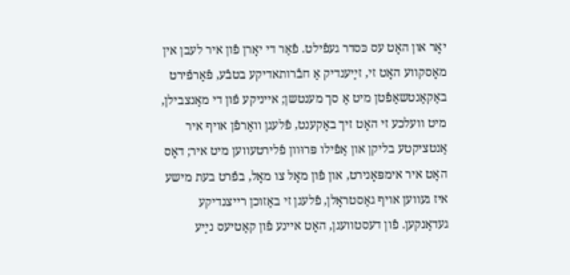יאָר און האָט עס כּסדר געפֿילט. פֿאַר די יאָרן פֿון איר לעבן אין מאָסקװע האָט זי, זײַענדיק אַ חבֿרותאדיקע בטבֿע, פֿאַרפֿירט באַקאַנטשאַפֿטן מיט אַ סך מענטשן; אײניקע פֿון די מאַנצבילן, מיט װעלכע זי האָט זיך באַקענט, פֿלעגן װאַרפֿן אױף איר אַנטציקטע בליקן און אַפֿילו פּרוּװן פֿלירטעװען מיט איר; דאָס האָט איר אימפּאָנירט, און פֿון מאָל צו מאָל, בפֿרט בעת מישע איז געװען אױף גאַסטראָלן, פֿלעגן זי באַזוכן רײצנדיקע געדאַנקען. פֿון דעסטװעגן, האָט אײנע פֿון קאַטיעס נײַע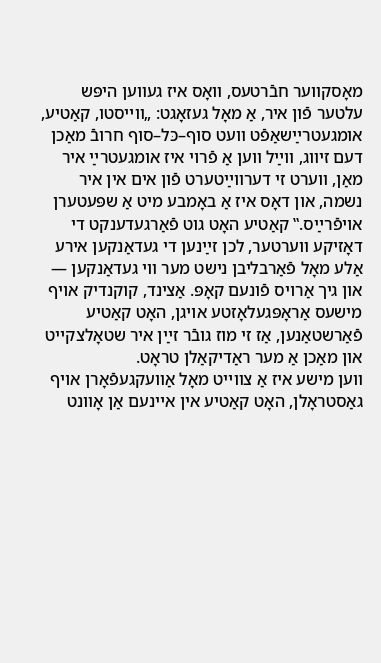מאָסקװער חבֿרטעס, װאָס איז געװען היפּש עלטער פֿון איר, אַ מאָל געזאָגט: „װײסטו, קאַטיע, אומגעטרײַשאַפֿט װעט סוף–כּל–סוף חרובֿ מאַכן דעם זיװג, װײַל װען אַ פֿרױ איז אומגעטרײַ איר מאַן, װערט זי דערװײַטערט פֿון אים אין איר נשמה, און דאָס איז אַ באָמבע מיט אַ שפּעטערן אױפֿרײַס.‟ קאַטיע האָט גוט פֿאַרגעדענקט די דאָזיקע װערטער, לכן זײַנען די געדאַנקען אירע אַלע מאָל פֿאַרבליבן נישט מער װי געדאַנקען — און גיך אַרױס פֿונעם קאָפּ. אַצינד, קוקנדיק אױף מישעס אַראָפּגעלאָזטע אױגן, האָט קאַטיע פֿאַרשטאַנען, אַז זי מוז גובֿר זײַן איר שטאָלצקײט און מאַכן אַ מער ראַדיקאַלן טראָט.
װען מישע איז אַ צװײט מאָל אַװעקגעפֿאָרן אױף גאַסטראָלן, האָט קאַטיע אין אײנעם אַן אָװנט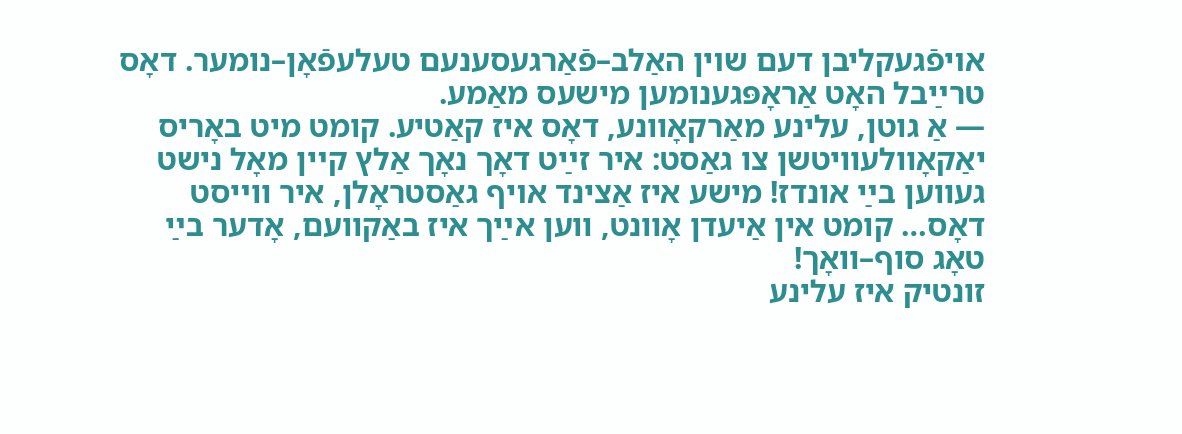אױפֿגעקליבן דעם שױן האַלב–פֿאַרגעסענעם טעלעפֿאָן–נומער. דאָס טרײַבל האָט אַראָפּגענומען מישעס מאַמע.
— אַ גוטן, עלינע מאַרקאָװנע, דאָס איז קאַטיע. קומט מיט באָריס יאַקאָװלעװיטשן צו גאַסט: איר זײַט דאָך נאָך אַלץ קײן מאָל נישט געװען בײַ אונדז! מישע איז אַצינד אױף גאַסטראָלן, איר װײסט דאָס… קומט אין אַיעדן אָװנט, װען אײַך איז באַקוועם, אָדער בײַ טאָג סוף–װאָך!
זונטיק איז עלינע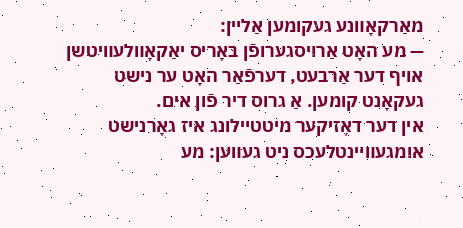מאַרקאָװנע געקומען אַלײן:
— מע האָט אַרױסגערופֿן באָריס יאַקאָװלעװיטשן אױף דער אַרבעט, דערפֿאַר האָט ער נישט געקאָנט קומען. אַ גרוס דיר פֿון אים.
אין דער דאָזיקער מיטטײלונג איז גאָרנישט אומגעװײנטלעכס ניט געװען: מע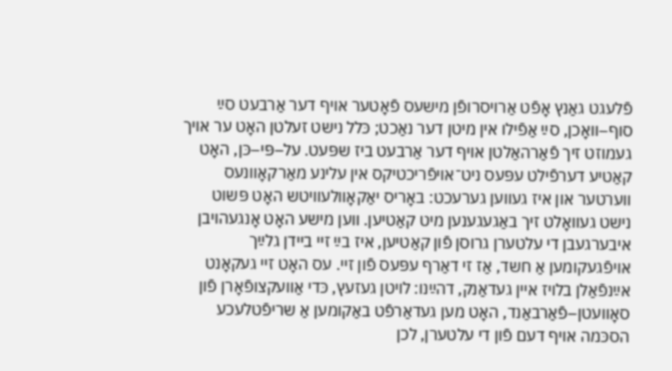פֿלעגט גאַנץ אָפֿט אַרױסרופֿן מישעס פֿאָטער אױף דער אַרבעט סײַ סוף–װאָכן, סײַ אַפֿילו אין מיטן דער נאַכט; כּלל נישט זעלטן האָט ער אױך געמוזט זיך פֿאַרהאַלטן אױף דער אַרבעט ביז שפּעט. על–פּי–כּן, האָט קאַטיע דערפֿילט עפּעס ניט־אויפֿריכטיקס אין עלינע מאַרקאָװנעס װערטער און איז געװען גערעכט: באָריס יאַקאָװלעװיטש האָט פּשוט נישט געװאָלט זיך באַגעגענען מיט קאַטיען. װען מישע האָט אָנגעהױבן איבערגעבן די עלטערן גרוסן פֿון קאַטיען, איז בײַ זײ בײדן גלײַך אויפֿגעקומען אַ חשד, אַז זי דאַרף עפּעס פֿון זײ. עס האָט זײ געקאָנט אײַנפֿאַלן בלױז אײן געדאַנק, דהײַנו: לױטן געזעץ, כּדי אַװעקצופֿאָרן פֿון סאָװעטן–פֿאַרבאַנד, האָט מען געדאַרפֿט באַקומען אַ שריפֿטלעכע הסכּמה אױף דעם פֿון די עלטערן, לכן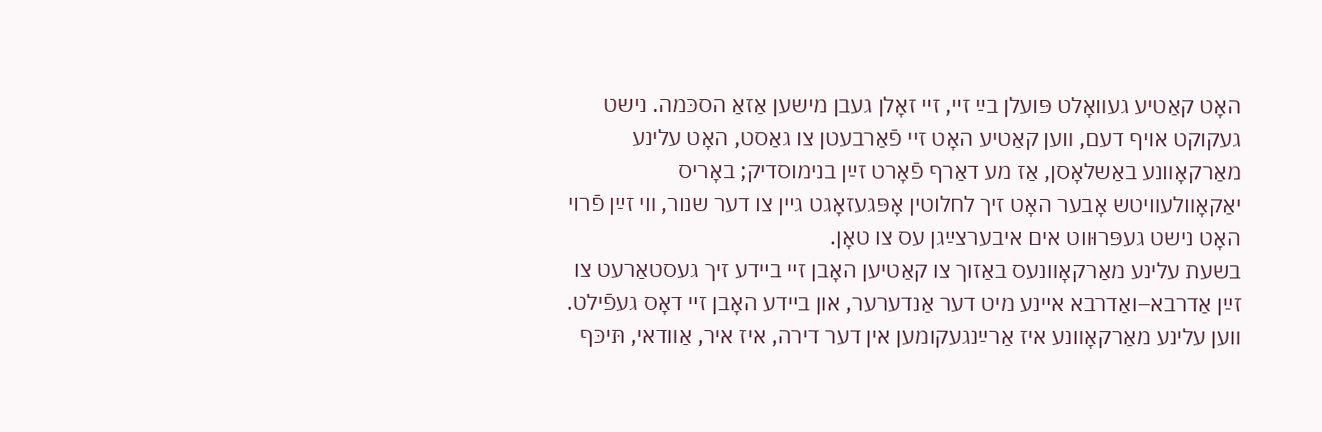האָט קאַטיע געװאָלט פּועלן בײַ זײ, זײ זאָלן געבן מישען אַזאַ הסכּמה. נישט געקוקט אױף דעם, װען קאַטיע האָט זיי פֿאַרבעטן צו גאַסט, האָט עלינע מאַרקאָװנע באַשלאָסן, אַז מע דאַרף פֿאָרט זײַן בנימוסדיק; באָריס יאַקאָװלעװיטש אָבער האָט זיך לחלוטין אָפּגעזאָגט גײן צו דער שנור, װי זײַן פֿרױ האָט נישט געפּרוּװט אים איבערצײַגן עס צו טאָן.
בשעת עלינע מאַרקאָװנעס באַזוך צו קאַטיען האָבן זײ בײדע זיך געסטאַרעט צו זײַן אַדרבא–ואַדרבא אײנע מיט דער אַנדערער, און בײדע האָבן זײ דאָס געפֿילט. װען עלינע מאַרקאָװנע איז אַרײַנגעקומען אין דער דירה, איז איר, אַװדאי, תּיכּף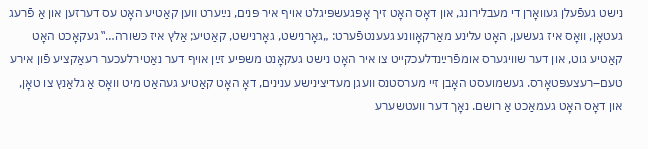נישט געפֿעלן געװאָרן די מעבלירונג, און דאָס האָט זיך אָפּגעשפּיגלט אױף איר פּנים, נײַערט װען קאַטיע האָט עס דערזען און אַ פֿרעג געטאָן, װאָס איז געשען, האָט עלינע מאַרקאָװנע געענטפֿערט: „גאָרנישט, גאָרנישט, קאַטיע; אַלץ איז כּשורה…‟ געקאָכט האָט קאַטיע גוט, און דער שװיגערס אומפֿרײַנדלעכקײט צו איר האָט נישט געקאָנט משפּיע זײַן אױף דער נאַטירלעכער רעאַקציע פֿון אירע טעם–רעצעפּטאָרס. געשמועסט האָבן זײ מערסטנס װעגן מעדיצינישע ענינים, דאָ האָט קאַטיע געהאַט מיט װאָס אַ גלאַנץ צו טאָן, און דאָס האָט געמאַכט אַ רושם. נאָך דער װעטשערע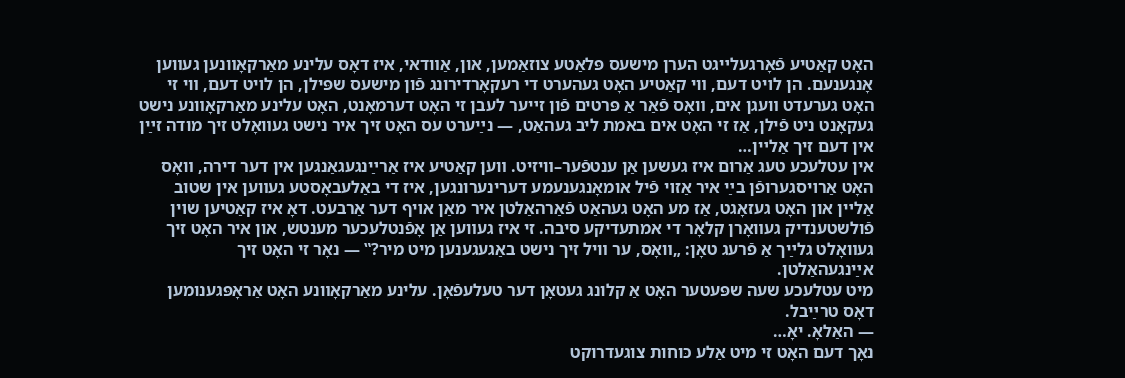האָט קאַטיע פֿאָרגעלײגט הערן מישעס פּלאַטע צוזאַמען, און, אַװדאי, איז דאָס עלינע מאַרקאָװנען געװען אָנגענעם. הן לױט דעם, װי קאַטיע האָט געהערט די רעקאָרדירונג פֿון מישעס שפּילן, הן לױט דעם, װי זי האָט גערעדט װעגן אים, װאָס פֿאַר אַ פּרטים פֿון זײער לעבן זי האָט דערמאָנט, האָט עלינע מאַרקאָװנע נישט געקאָנט ניט פֿילן, אַז זי האָט אים באמת ליב געהאַט, — נײַערט עס האָט זיך איר נישט געװאָלט זיך מודה זײַן אין דעם זיך אַלײן…
אין עטלעכע טעג אַרום איז געשען אַן ענטפֿער–װיזיט. װען קאַטיע איז אַרײַנגעגאַנגען אין דער דירה, װאָס האָט אַרױסגערופֿן בײַ איר אַזױ פֿיל אומאָנגענעמע דערינערונגען, איז די באַלעבאָסטע געװען אין שטוב אַלײן און האָט געזאָגט, אַז מע האָט געהאַט פֿאַרהאַלטן איר מאַן אױף דער אַרבעט. דאָ איז קאַטיען שױן פֿולשטענדיק געװאָרן קלאָר די אמתעדיקע סיבה. זי איז געװען אַן אָפֿנטלעכער מענטש, און איר האָט זיך געװאָלט גלײַך אַ פֿרעג טאָן: „װאָס, ער װיל זיך נישט באַגעגענען מיט מיר?‟ — נאָר זי האָט זיך אײַנגעהאַלטן.
מיט עטלעכע שעה שפּעטער האָט אַ קלונג געטאָן דער טעלעפֿאָן. עלינע מאַרקאָװנע האָט אַראָפּגענומען דאָס טרײַבל.
— האַלאָ. יאָ…
נאָך דעם האָט זי מיט אַלע כּוחות צוגעדרוקט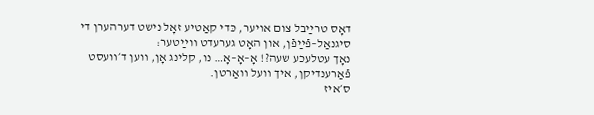דאָס טרײַבל צום אױער, כּדי קאַטיע זאָל נישט דערהערן די סיגנאַל–פֿײַפֿן, און האָט גערעדט װײַטער:
נאָך עטלעכע שעה?! אָ–אָ–אָ… נו, קלינג אָן, װען ד׳װעסט פֿאַרענדיקן, איך װעל װאַרטן.
ס׳איז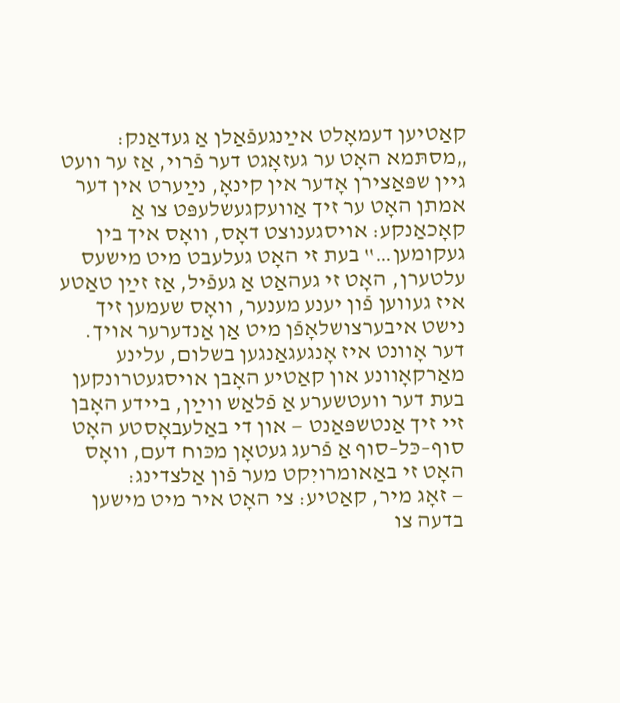קאַטיען דעמאָלט אײַנגעפֿאַלן אַ געדאַנק: „מסתּמא האָט ער געזאָגט דער פֿרױ, אַז ער װעט גײן שפּאַצירן אָדער אין קינאָ, נײַערט אין דער אמתן האָט ער זיך אַװעקגעשלעפּט צו אַ קאָכאַנקע: אױסגענוצט דאָס, װאָס איך בין געקומען…‟ בעת זי האָט געלעבט מיט מישעס עלטערן, האָט זי געהאַט אַ געפֿיל, אַז זײַן טאַטע איז געװען פֿון יענע מענער, װאָס שעמען זיך נישט איבערצושלאָפֿן מיט אַן אַנדערער אױך.
דער אָװנט איז אָנגעגאַנגען בשלום, עלינע מאַרקאָװנע און קאַטיע האָבן אױסגעטרונקען בעת דער װעטשערע אַ פֿלאַש װײַן, בײדע האָבן זײ זיך אַנטשפּאַנט — און די באַלעבאָסטע האָט סוף–כּל–סוף אַ פֿרעג געטאָן מכּוח דעם, װאָס האָט זי באַאומרויִקט מער פֿון אַלצדינג:
— זאָג מיר, קאַטיע: צי האָט איר מיט מישען בדעה צו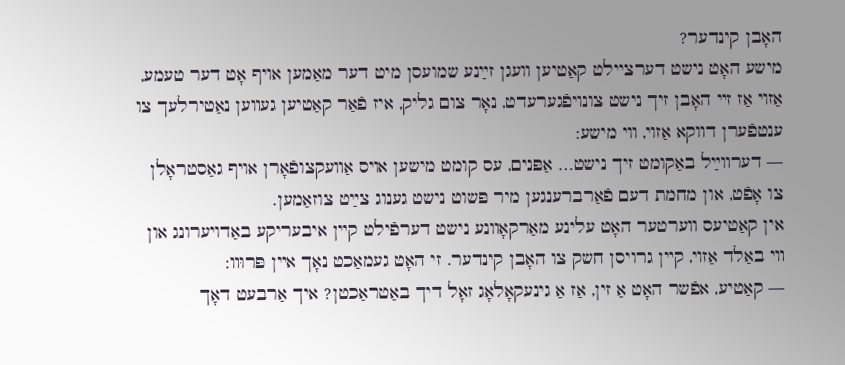האָבן קינדער?
מישע האָט נישט דערציילט קאַטיען װעגן זײַנע שמועסן מיט דער מאַמען אױף אָט דער טעמע, אַזױ אַז זײ האָבן זיך נישט צונױפֿגערעדט, נאָר צום גליק, איז פֿאַר קאַטיען געװען נאַטירלעך צו ענטפֿערן דװקא אַזױ, װי מישע:
— דערװײַל באַקומט זיך נישט… אַפּנים, עס קומט מישען אױס אַװעקצופֿאָרן אױף גאַסטראָלן צו אָפֿט, און מחמת דעם פֿאַרברענגען מיר פּשוט נישט גענוג צײַט צוזאַמען.
אין קאַטיעס װערטער האָט עלינע מאַרקאָװנע נישט דערפֿילט קײן איבעריקע באַדױערונג און װי באַלד אַזױ, קײן גרויסן חשק צו האָבן קינדער. זי האָט געמאַכט נאָך אײן פּרוּװ:
— קאַטיע, אפֿשר האָט אַ זין, אַז אַ גינעקאָלאָג זאָל דיך באַטראַכטן? איך אַרבעט דאָך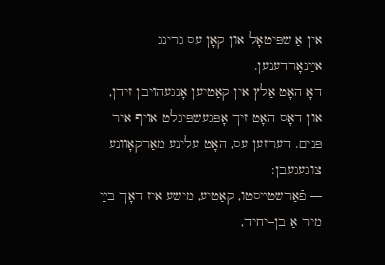אין אַ שפּיטאָל און קאָן עס גרינג אײַנאָרדענען.
דאָ האָט אַלץ אין קאַטיען אָנגעהױבן זידן, און דאָס האָט זיך אָפּגעשפּיגלט אױף איר פּנים. דערזען עס, האָט עלינע מאַרקאָװנע צוגעגעבן:
— פֿאַרשטײסטו, קאַטיע, מישע איז דאָך בײַ מיר אַ בן–יחיד,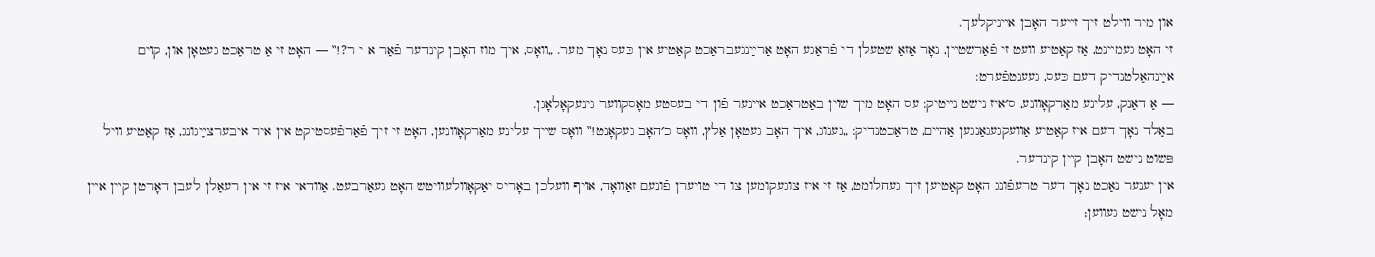און מיר װילט זיך זײער האָבן אײניקלעך.
זי האָט געמײנט, אַז קאַטיע װעט זי פֿאַרשטײן, נאָר אַזאַ שטעלן די פֿראַגע האָט אַרײַנגעבראַכט קאַטיע אין כּעס נאָך מער. „װאָס, איך מוז האָבן קינדער פֿאַר א י ר?!‟ — האָט זי אַ טראַכט געטאָן און, קױם אײַנהאַלטנדיק דעם כּעס, געענטפֿערט:
— אַ דאַנק, עלינע מאַרקאָװנע, ס׳איז נישט נײטיק: עס האָט מיך שױן באַטראַכט אײנער פֿון די בעסטע מאָסקװער גינעקאָלאָגן.
באַלד נאָך דעם איז קאַטיע אַװעקגעגאַנגען אַהײם, טראַכטנדיק: „גענוג, איך האָב געטאָן אַלץ, װאָס כ׳האָב געקאָנט!‟ װאָס שײך עלינע מאַרקאָװנען, האָט זי זיך פֿאַרפֿעסטיקט אין איר איבערצײַגונג, אַז קאַטיע װיל פּשוט נישט האָבן קײן קינדער.
אין יענער נאַכט נאָך דער טרעפֿונג האָט קאַטיען זיך געחלומט, אַז זי איז צוגעקומען צו די טױערן פֿונעם זאַװאָד, אױף װעלכן באָריס יאַקאָװלעװיטש האָט געאַרבעט. אַװדאי איז זי אין רעאַלן לעבן דאָרטן קײן אײן מאָל נישט געװען;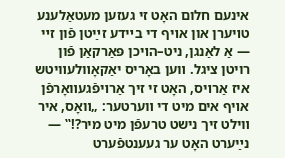אינעם חלום האָט זי געזען מעטאַלענע טױערן און אױף די בײדע זײַטן פֿון זײ — אַ לאַנגן, ניט–הױכן פּאַרקאַן פֿון רויטן ציגל. װען באָריס יאַקאָװלעװיטש איז אַרױס, האָט זי זיך אַרױפֿגעװאָרפֿן אױף אים מיט די װערטער: „װאָס, איר װילט זיך נישט טרעפֿן מיט מיר?!‟ — נײַערט האָט ער געענטפֿערט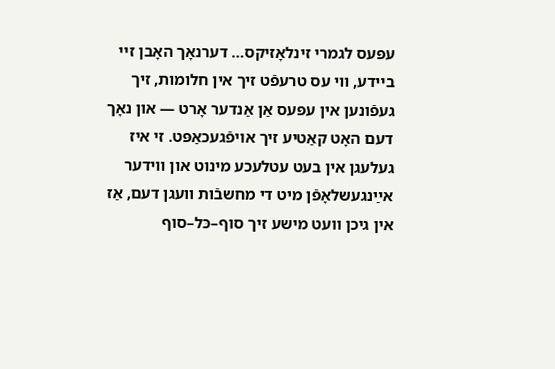עפּעס לגמרי זינלאָזיקס… דערנאָך האָבן זײ בײדע, װי עס טרעפֿט זיך אין חלומות, זיך געפֿונען אין עפּעס אַן אַנדער אָרט — און נאָך דעם האָט קאַטיע זיך אױפֿגעכאַפּט. זי איז געלעגן אין בעט עטלעכע מינוט און װידער אײַנגעשלאָפֿן מיט די מחשבֿות װעגן דעם, אַז אין גיכן װעט מישע זיך סוף–כּל–סוף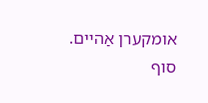אומקערן אַהײם.
סוף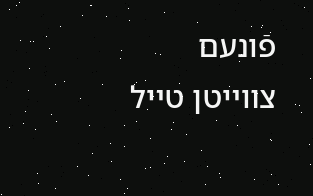פֿונעם צװײטן טײל